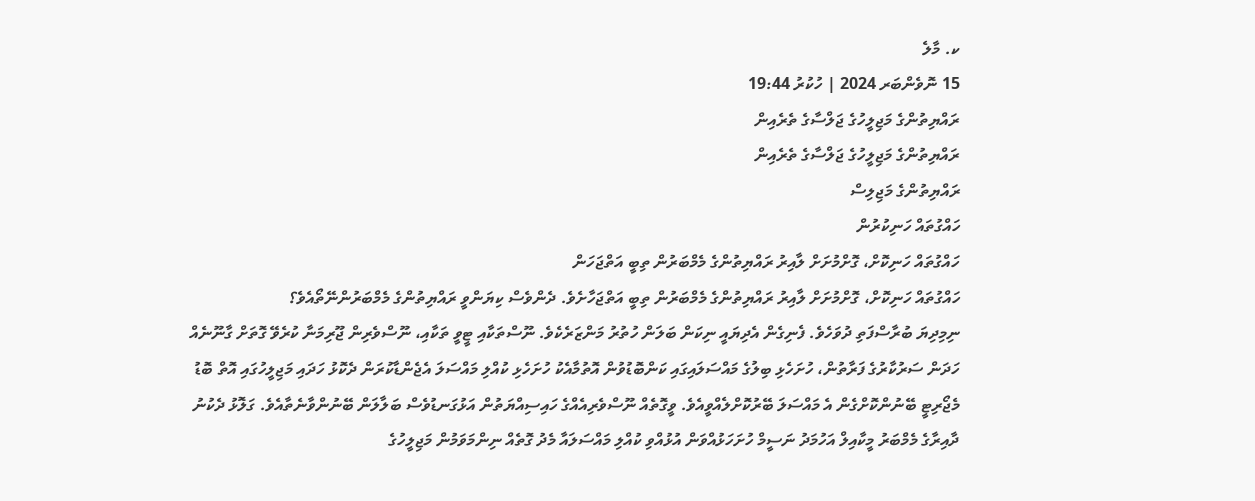ކ. މާލެ
15 ނޮވެންބަރ 2024 | ހުކުރު 19:44
ރައްޔިތުންގެ މަޖިލީހުގެ ޖަލްސާގެ ތެރެއިން
ރައްޔިތުންގެ މަޖިލީހުގެ ޖަލްސާގެ ތެރެއިން
ރައްޔިތުންގެ މަޖިލިސް
ހައްގުތައް ހަނިކުރުން
ހައްގުތައް ހަނިކޮށް، ގޮށްމުށަށް ލާއިރު ރައްޔިތުންގެ މެމްބަރުން ތިބީ އަތްޖަހަން
ހައްގުތައް ހަނިކޮށް، ގޮށްމުށަށް ލާއިރު ރައްޔިތުންގެ މެމްބަރުން ތިބީ އަތްޖަހާށެވެ. ދެންވެސް ކިޔަންވީ ރައްޔިތުންގެ މެމްބަރުންނޭތޯއެވެ؟
ނިމިދިޔަ ބުރާސްފަތި ދުވަހެވެ. ފެނިގެން އެދިޔައީ ނިކަން ބަލަން ހުތުރު މަންޒަރެކެވެ. ނޫސްތަކާއި ޓީވީ ތަކާއި، ނޫސްވެރިން ޖޫރިމަނާ ކުރެވޭ ގޮތަށް ގާނޫނެއް ހަދަން ސަރުކާރުގެ ފަރާތުން، ހުށަހެޅި ބިލުގެ މައްސަލައިގައި ކަންބޮޑުވުން އޮތުމާއެކު ހުށަހެޅި ކުއްލި މައްސަލަ އެޖެންޑާކުރަން ދެކޮޅު ހަދައި މަޖިލީހުގައި އޮތް ބޮޑު މެޖޯރިޓީ ބޭނުންކޮށްގެން އެ މައްސަލަ ބޭރުކޮށްލެއްވީއެވެ. ވީގޮތެއް ނޫސްވެރިއެއްގެ ހައިސިއްޔަތުން އަޅުގަނޑުވެސް ބަލާލަން ބޭނުންވާނެތާއެވެ. ގަލޮޅު ދެކުނު ދާއިރާގެ މެމްބަރު މީކާއިލް އަހުމަދު ނަސީމް ހުށަހަޅުއްވަން އުޅުއްވި ކުއްލި މައްސަލައާ މެދު ގޮތެއް ނިންމަވަމުން މަޖިލީހުގެ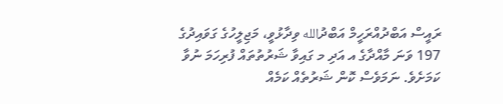ރައީސް އަބްދުއްރަހީމް އަބްދުالله ވިދާޅުވީ، މަޖިލީހުގެ ގަވައިދުގެ 197 ވަނަ މާއްދާގެ އ އަދި މ ގައިވާ ޝަރުތުތައް ފުރިހަމަ ނުވާ ކަމަށެވެ. ނަމަވެސް ކޮން ޝަރުތެއް ކަމެއް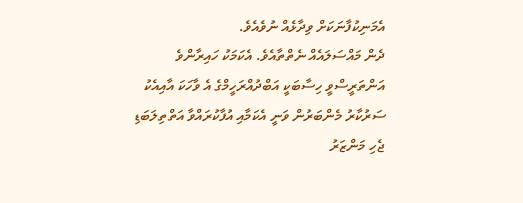އެމަނިކުފާނަކަށް ވިދާޅެއް ނުވެއެވެ.
ދެން މައްސަލައެއް ނެތްތާއެވެ. އެކަމަކު ހައިރާންވެ އަންތަރީސްވީ ހިސާބަކީ އަބްދުއްރަހީމްގެ އެ ވާހަކަ އާއިއެކު ސަރުކާރު މެންބަރުން ވަނީ އެކަމާއި އުފާކުރައްވާ އަތްތިލަބަޑި ޖެހި މަންޒަރު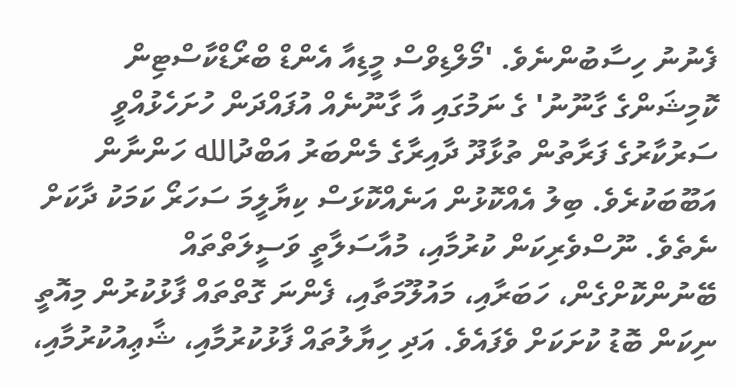ފެނުނު ހިސާބުންނެވެ. 'މޯލްޑިވްސް މީޑިއާ އެންޑް ބްރޯޑްކާސްޓިން ކޮމިޝަންގެ ގާނޫނު' ގެ ނަމުގައި އާ ގާނޫނެއް އުފައްދަން ހުށަހެޅުއްވީ ސަރުކާރުގެ ފަރާތުން ތުޅާދޫ ދާއިރާގެ މެންބަރު އަބްދުالله ހަންނާން އަބޫބަކުރެވެ. ބިލު އެއްކޮޅުން އަނެއްކޮޅަސް ކިޔާލީމަ ސަހަރޯ ކަމަކު ދާކަށް ނެތެވެ. ނޫސްވެރިކަން ކުރުމާއި، މުއާސަލާތީ ވަސީލަތްތައް ބޭނުންކޮށްގެން، ހަބަރާއި، މައުލޫމަތާއި، ފެންނަ ގޮތްތައް ފާޅުކުރުން މިއޮތީ ނިކަން ބޮޑު ކުށަކަށް ވެފައެވެ. އަދި ހިޔާލުތައް ފާޅުކުރުމާއި، ޝާޢިއުކުރުމާއި،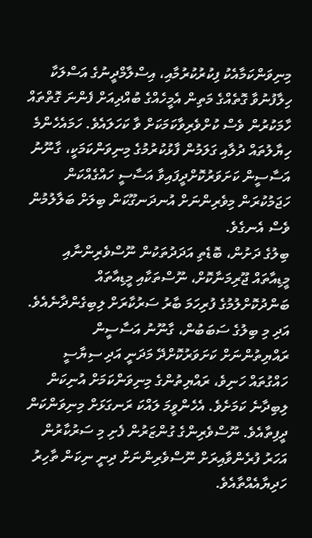މިނިވަންކަމާއެކު ފިކުރުކުރުމާއި، އިސްލާމްދީނުގެ އަސްލަކާ ހިލާފުނުވާ ގޮތެއްގެ މަތިން އެމީހެއްގެ ބުއްދިއަށް ފެންނަ ގޮތްތައް ހާމަކުރުން ވެސް ކުށްވެރިވާކަމަކަށް ވާ ކަހަލައެވެ. ހަމައެހެންމެ ހިޔާލުތައް ދުލާއި ގަލަމުން ފާޅުކުރުމުގެ މިނިވަންކަމަކީ، ގާނޫނު އަސާސީން ކަށަވަރުކޮށްދީފައިވާ އަސާސީ ހައްގެއްކަން ހަޖަމުކުރަން މިވެރިންނަށް އުނދަނގޫކަން ބިލަށް ބަލާލުމުން ވެސް އެނގެވެ.
ބިލުގެ ދަށުން، ބޮޑެތި އަދަދުތަކުން ނޫސްވެރިންނާއި މީޑިއާތައް ޖޫރިމަނާކޮށް، ނޫސްތަކާއި މީޑިއާތައް ބަންދުކޮށްލުމުގެ ފުރިހަމަ ބާރު ސަރުކާރަށް ލިބިގެންދާނެއެވެ. އަދި މި ބިލުގެ ސަބަބުން، ގާނޫނު އަސާސީން ރައްޔިތުންނަށް ކަށަވަރުކޮށްދޭ މަދަނީ އަދި ސިޔާސީ ހައްގުތައް ހަނިވެ، ރައްޔިތުންގެ މިނިވަންކަމަށް އުނިކަން ލިބިދާނެ ކަމަށެވެ. އެހެންވީމަ ލައްކަ ރަނގަޅަށް މިނިވަންކަން ދީފިތާއެވެ. ނޫސްވެރިންގެ ގުންޒަރުން ފެށި މި ސަރުކާރުން އަހަރު ފުރެންވާއިރަށް ނޫސްވެރިންނަށް ދިނީ ނިކަން ތާހިރު ހަދިޔާއެއްތާއެވެ.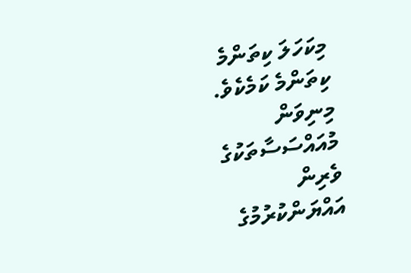މިކަހަލަ ކިތަންމެ ކިތަންމެ ކަމެކެވެ. މިނިވަން މުއައްސަސާތަކުގެ ވެރިން އައްޔަންކުރުމުގެ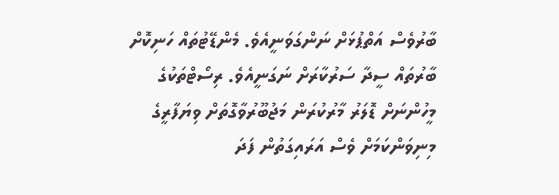ބާރުވެސް އަތްޕުޅަށް ނަންގަވަނީއެވެ. މެންޑޭޓުތައް ހަނިކޮށް ބާރުތައް ސީދާ ސަރުކާރަށް ނަގަނީއެވެ. ރިސޯޓްތަކުގެ މީހުންނަށް ޑޮލަރު މާރުކުރަން މަޖުބޫރުވާގޮތަށް ވިޔަފާރީގެ މިނިވަންކަމަށް ވެސް އަރައިގަތުން ފަދަ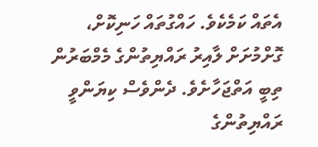އެތައް ކަމެކެވެ. ހައްގުތައް ހަނިކޮށް، ގޮށްމުށަށް ލާއިރު ރައްޔިތުންގެ މެމްބަރުން ތިބީ އަތްޖަހާށެވެ. ދެންވެސް ކިޔަންވީ ރައްޔިތުންގެ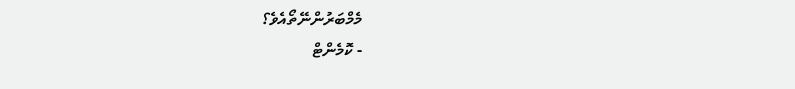މެމްބަރުންނޭތޯއެވެ؟
- ކޮމެންޓް